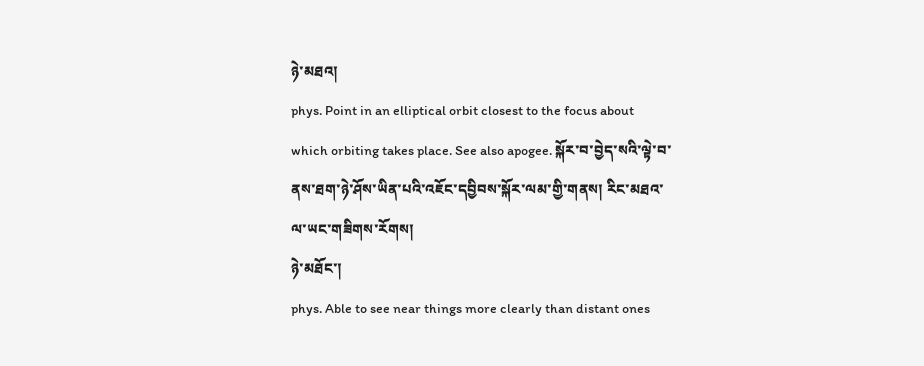ཉེ་མཐའ།
phys. Point in an elliptical orbit closest to the focus about which orbiting takes place. See also apogee. སྐོར་བ་བྱེད་སའི་ལྟེ་བ་ནས་ཐག་ཉེ་ཤོས་ཡིན་པའི་འཇོང་དབྱིབས་སྐོར་ལམ་གྱི་གནས། རིང་མཐའ་ལ་ཡང་གཟིགས་རོགས།
ཉེ་མཐོང་།
phys. Able to see near things more clearly than distant ones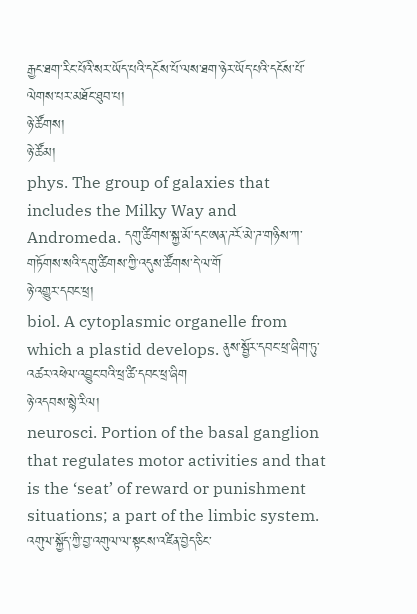རྒྱང་ཐག་རིང་པོའི་སར་ཡོད་པའི་དངོས་པོ་ལས་ཐག་ཉེར་ཡོད་པའི་དངོས་པོ་ལེགས་པར་མཐོང་ཐུབ་པ།
ཉེ་ཚོགས།
ཉེ་ཚོམ།
phys. The group of galaxies that includes the Milky Way and Andromeda. དགུ་ཚིགས་སྐྱ་མོ་དང་ཨན་ཌརོ་མེ་ཌ་གཉིས་ཀ་གཏོགས་སའི་དགུ་ཚིགས་ཀྱི་འདུས་ཚོགས་དེ་ལ་གོ
ཉེ་འགྱུར་དབང་ཕྲ།
biol. A cytoplasmic organelle from which a plastid develops. ནུས་སྦྱོར་དབང་ཕྲ་ཞིག་ཏུ་འཚར་འཕེལ་འབྱུང་བའི་ཕྲ་ཚི་དབང་ཕྲ་ཞིག
ཉེ་འདབས་སྙེ་རིལ།
neurosci. Portion of the basal ganglion that regulates motor activities and that is the ‘seat’ of reward or punishment situations; a part of the limbic system. འགུལ་སྐྱོད་ཀྱི་བྱ་འགུལ་ལ་སྟངས་འཛིན་བྱེད་ཅིང་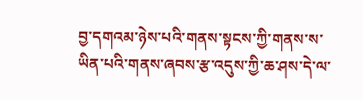བྱ་དགའམ་ཉེས་པའི་གནས་སྟངས་ཀྱི་གནས་ས་ཡིན་པའི་གནས་ཞབས་རྩ་འདུས་ཀྱི་ཆ་ཤས་དེ་ལ་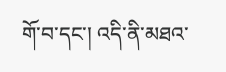གོ་བ་དང་། འདི་ནི་མཐའ་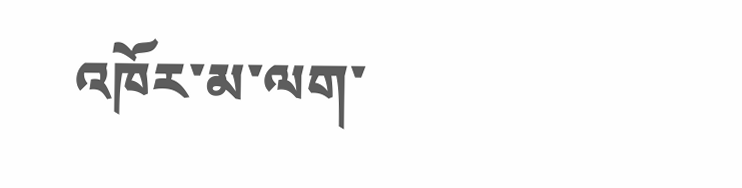འཁོར་མ་ལག་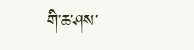གི་ཆ་ཤས་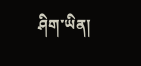ཤིག་ཡིན།